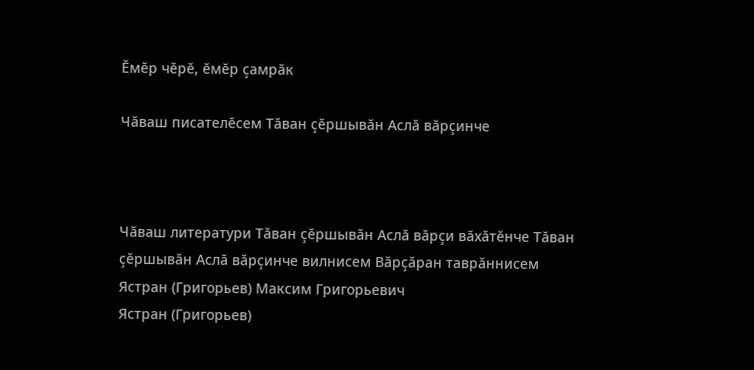Ĕмĕр чĕрĕ, ĕмĕр çамрăк

Чăваш писателĕсем Тăван çĕршывăн Аслă вăрçинче



Чăваш литератури Тăван çĕршывăн Аслă вăрçи вăхăтĕнче Тăван çĕршывăн Аслă вăрçинче вилнисем Вăрçăран таврăннисем
Ястран (Григорьев) Максим Григорьевич
Ястран (Григорьев)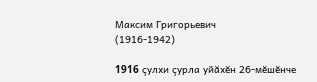Максим Григорьевич
(1916-1942)

1916 çулхи çурла уйăхĕн 26-мĕшĕнче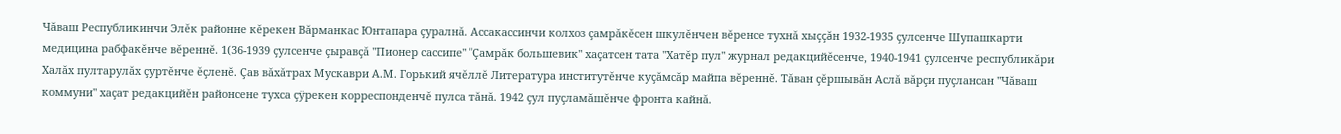Чăваш Республикинчи Элĕк районне кĕрекен Вăрманкас Юнтапара çуралнă. Ассакассинчи колхоз çамрăкĕсен шкулĕнчен вĕренсе тухнă хыççăн 1932-1935 çулсенче Шупашкарти медицина рабфакĕнче вĕреннĕ. 1(36-1939 çулсенче çыравçă "Пионер сассипе" "Çамрăк большевик" хаçатсен тата "Хатĕр пул" журнал редакцийĕсенче, 1940-1941 çулсенче республикăри Халăх пултарулăх çуртĕнче ĕçленĕ. Çав вăхăтрах Мускаври А.М. Горький ячĕллĕ Литература институтĕнче куçăмсăр майпа вĕреннĕ. Тăван çĕршывăн Аслă вăрçи пуçлансан "Чăваш коммуни" хаçат редакцийĕн районсене тухса çÿрекен корреспонденчĕ пулса тăнă. 1942 çул пуçламăшĕнче фронта кайнă.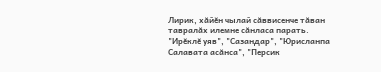Лирик, хăйĕн чылай сăввисенче тăван тавралăх илемне сăнласа парать. "Ирĕклĕ уяв", "Сазандар", "Юрисланпа Салавата асăнса", "Персик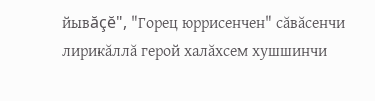йывăçĕ", "Горец юррисенчен" сăвăсенчи лирикăллă герой халăхсем хушшинчи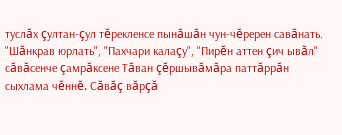туслăх çултан-çул тĕрекленсе пынăшăн чун-чĕререн савăнать. "Шăнкрав юрлать", "Пахчари калаçу", "Пирĕн аттен çич ывăл" сăвăсенче çамрăксене Тăван çĕршывăмăра паттăррăн сыхлама чĕннĕ. Сăвăç вăрçă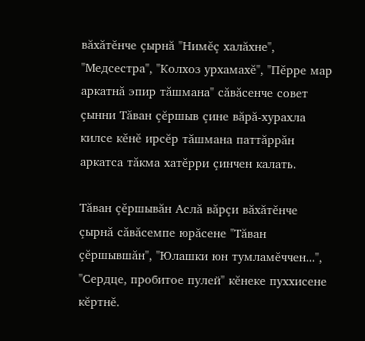вăхăтĕнче çырнă "Нимĕç халăхне", "Медсестра", "Колхоз урхамахĕ", "Пĕрре мар аркатнă эпир тăшмана" сăвăсенче совет çынни Тăван çĕршыв çине вăрă-хурахла килсе кĕнĕ ирсĕр тăшмана паттăррăн аркатса тăкма хатĕрри çинчен калать.

Тăван çĕршывăн Аслă вăрçи вăхăтĕнче çырнă сăвăсемпе юрăсене "Тăван çĕршывшăн", "Юлашки юн тумламĕччен...", "Сердце, пробитое пулей" кĕнеке пуххисене кĕртнĕ.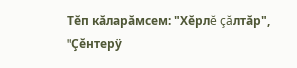Тĕп кăларăмсем: "Хĕрлĕ çăлтăр", "Çĕнтерÿ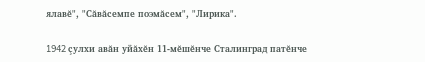ялавĕ", "Сăвăсемпе поэмăсем", "Лирика".

1942 çулхи авăн уйăхĕн 11-мĕшĕнче Сталинград патĕнче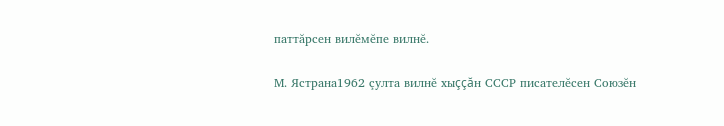паттăрсен вилĕмĕпе вилнĕ.

М. Ястрана1962 çулта вилнĕ хыççăн СССР писателĕсен Союзĕн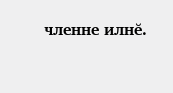членне илнĕ.